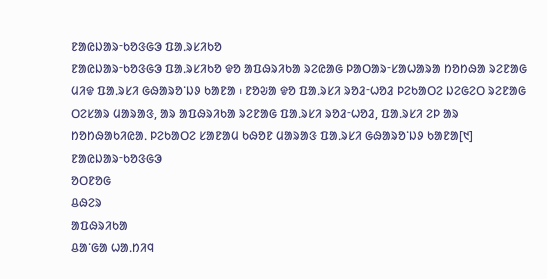ᱱᱟᱭᱡᱟᱨᱼᱠᱚᱝᱜᱳ ᱯᱟᱹᱨᱥᱤᱠᱚ
ᱱᱟᱭᱡᱟᱨᱼᱠᱚᱝᱜᱳ ᱯᱟᱹᱨᱥᱤᱠᱚ ᱫᱚ ᱟᱯᱷᱨᱤᱠᱟ ᱨᱮᱭᱟᱜ ᱞᱟᱛᱟᱨᱼᱥᱟᱦᱟᱨᱟ ᱴᱚᱴᱷᱟ ᱨᱮᱱᱟᱜ ᱢᱤᱫ ᱯᱟᱹᱨᱥᱤ ᱜᱷᱟᱨᱚᱸᱡᱽ ᱠᱟᱱᱟ ᱾ ᱱᱚᱶᱟ ᱫᱚ ᱯᱟᱹᱨᱥᱤ ᱨᱚᱲᱼᱦᱚᱲ ᱞᱮᱠᱟᱛᱮ ᱡᱮᱜᱮᱛ ᱨᱮᱱᱟᱜ ᱛᱮᱥᱟᱨ ᱢᱟᱨᱟᱝ, ᱟᱨ ᱟᱯᱷᱨᱤᱠᱟ ᱨᱮᱱᱟᱜ ᱯᱟᱹᱨᱥᱤ ᱨᱚᱲᱼᱦᱚᱲ, ᱯᱟᱹᱨᱥᱤ ᱮᱞ ᱟᱨ ᱴᱚᱴᱷᱟᱠᱤᱭᱟᱹ ᱞᱮᱠᱟᱛᱮ ᱥᱟᱱᱟᱢ ᱠᱷᱚᱱ ᱢᱟᱨᱟᱝ ᱯᱟᱹᱨᱥᱤ ᱜᱷᱟᱨᱚᱸᱡᱽ ᱠᱟᱱᱟ[᱑]
ᱱᱟᱭᱡᱟᱨᱼᱠᱚᱝᱜᱳ
ᱚᱛᱱᱚᱜ
ᱪᱷᱮᱨ
ᱟᱯᱷᱨᱤᱠᱟ
ᱪᱟᱸᱜᱟ ᱦᱟᱹᱴᱤᱧ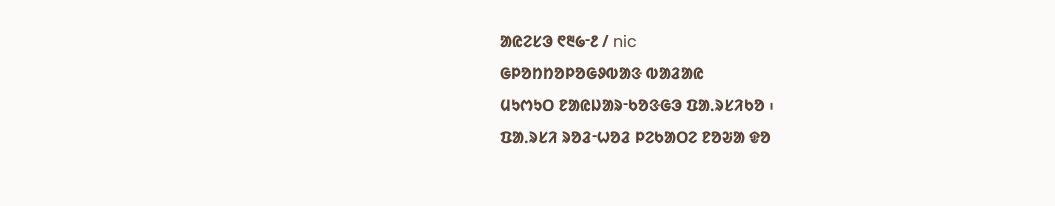ᱟᱭᱮᱥᱳ ᱖᱓᱙ᱼ᱒ / nic
ᱜᱞᱚᱴᱴᱚᱞᱚᱜᱽᱵᱟᱝ ᱵᱟᱲᱟᱭ
ᱢᱩᱬᱩᱛ ᱱᱟᱭᱡᱟᱨᱼᱠᱚᱝᱜᱳ ᱯᱟᱹᱨᱥᱤᱠᱚ ᱾
ᱯᱟᱹᱨᱥᱤ ᱨᱚᱲᱼᱦᱚᱲ ᱞᱮᱠᱟᱛᱮ ᱱᱚᱶᱟ ᱫᱚ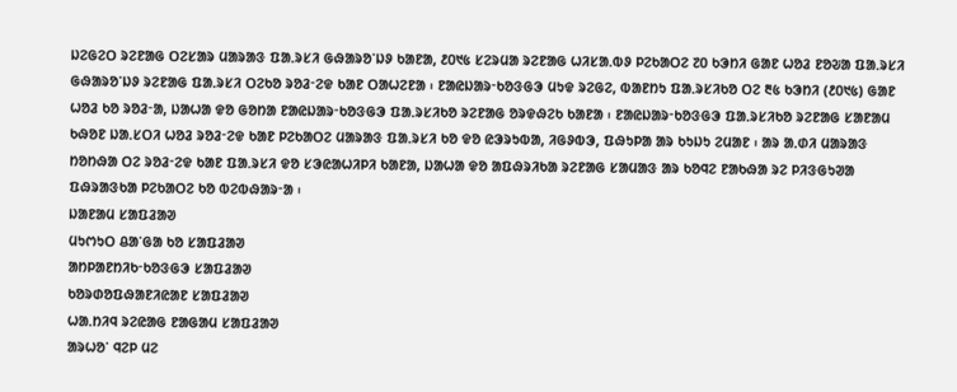ᱡᱮᱜᱮᱛ ᱨᱮᱱᱟᱜ ᱛᱮᱥᱟᱨ ᱢᱟᱨᱟᱝ ᱯᱟᱹᱨᱥᱤ ᱜᱷᱟᱨᱚᱸᱡᱽ ᱠᱟᱱᱟ, ᱒᱐᱑᱕ ᱥᱮᱨᱢᱟ ᱨᱮᱱᱟᱜ ᱦᱤᱥᱟᱹᱵᱽ ᱞᱮᱠᱟᱛᱮ ᱗᱐ ᱠᱳᱴᱤ ᱜᱟᱱ ᱦᱚᱲ ᱱᱚᱶᱟ ᱯᱟᱹᱨᱥᱤ ᱜᱷᱟᱨᱚᱸᱡᱽ ᱨᱮᱱᱟᱜ ᱯᱟᱹᱨᱥᱤ ᱛᱮᱠᱚ ᱨᱚᱲᱼᱮᱫ ᱠᱟᱱ ᱛᱟᱦᱮᱱᱟ ᱾ ᱱᱟᱭᱡᱟᱨᱼᱠᱚᱝᱜᱳ ᱢᱩᱫ ᱨᱮᱜᱮ, ᱵᱟᱱᱴᱩ ᱯᱟᱹᱨᱥᱤᱠᱚ ᱛᱮ ᱓᱕ ᱠᱳᱴᱤ (᱒᱐᱑᱕) ᱜᱟᱱ ᱦᱚᱲ ᱠᱚ ᱨᱚᱲᱼᱟ, ᱡᱟᱦᱟ ᱫᱚ ᱜᱚᱴᱟ ᱱᱟᱭᱡᱟᱨᱼᱠᱚᱝᱜᱳ ᱯᱟᱹᱨᱥᱤᱠᱚ ᱨᱮᱱᱟᱜ ᱚᱨᱫᱷᱮᱠ ᱠᱟᱱᱟ ᱾ ᱱᱟᱭᱡᱟᱨᱼᱠᱚᱝᱜᱳ ᱯᱟᱹᱨᱥᱤᱠᱚ ᱨᱮᱱᱟᱜ ᱥᱟᱱᱟᱢ ᱠᱷᱚᱱ ᱡᱟᱹᱥᱛᱤ ᱦᱚᱲ ᱨᱚᱲᱼᱮᱫ ᱠᱟᱱ ᱞᱮᱠᱟᱛᱮ ᱢᱟᱨᱟᱝ ᱯᱟᱹᱨᱥᱤ ᱠᱚ ᱫᱚ ᱭᱳᱨᱩᱵᱟ, ᱤᱜᱽᱵᱳ, ᱯᱷᱩᱞᱟ ᱟᱨ ᱠᱩᱡᱩ ᱮᱢᱟᱱ ᱾ ᱟᱨ ᱟᱹᱰᱤ ᱢᱟᱨᱟᱝ ᱴᱚᱴᱷᱟ ᱛᱮ ᱨᱚᱲᱼᱮᱫ ᱠᱟᱱ ᱯᱟᱹᱨᱥᱤ ᱫᱚ ᱥᱳᱭᱟᱦᱤᱞᱤ ᱠᱟᱱᱟ, ᱡᱟᱦᱟ ᱫᱚ ᱟᱯᱷᱨᱤᱠᱟ ᱨᱮᱱᱟᱜ ᱥᱟᱢᱟᱝ ᱟᱨ ᱠᱚᱧᱮ ᱱᱟᱠᱷᱟ ᱨᱮ ᱞᱤᱝᱜᱩᱣᱟ ᱯᱷᱨᱟᱝᱠᱟ ᱞᱮᱠᱟᱛᱮ ᱠᱚ ᱵᱮᱵᱷᱟᱨᱼᱟ ᱾
ᱡᱟᱱᱟᱢ ᱥᱟᱯᱲᱟᱣ
ᱢᱩᱬᱩᱛ ᱪᱟᱸᱜᱟ ᱠᱚ ᱥᱟᱯᱲᱟᱣ
ᱟᱴᱞᱟᱱᱴᱤᱠᱼᱠᱚᱝᱜᱳ ᱥᱟᱯᱲᱟᱣ
ᱠᱚᱨᱰᱚᱯᱷᱟᱱᱤᱭᱟᱱ ᱥᱟᱯᱲᱟᱣ
ᱦᱟᱹᱴᱤᱧ ᱨᱮᱭᱟᱜ ᱱᱟᱜᱟᱢ ᱥᱟᱯᱲᱟᱣ
ᱟᱨᱦᱚᱸ ᱧᱮᱞ ᱢᱮ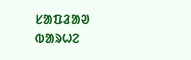ᱥᱟᱯᱲᱟᱣ
ᱵᱟᱨᱦᱮ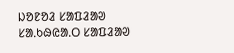ᱡᱚᱱᱚᱲ ᱥᱟᱯᱲᱟᱣ
ᱥᱟᱹᱠᱷᱭᱟᱹᱛ ᱥᱟᱯᱲᱟᱣ